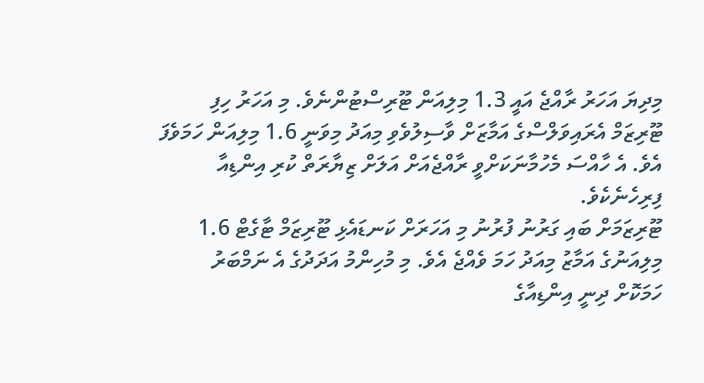މިދިޔަ އަހަރު ރާއްޖެ އައީ 1.3 މިލިއަން ޓޫރިސްޓުންނެވެ. މި އަހަރު ހިފި ޓޫރިޒަމް އެރައިވަލްސްގެ އަމާޒަށް ވާސިލުވެވި މިއަދު މިވަނީ 1.6 މިލިއަން ހަމަވެފަ އެވެ. އެ ހާއްސަ މެހުމާނަކަށްވީ ރާއްޖެއަށް އަލަށް ޒިޔާރަތް ކުރި އިންޑިއާ ފިރިހެނެކެވެ.
ޓޫރިޒަމަށް ބައި ގަރުނު ފުރުނު މި އަހަރަށް ކަނޑައެޅި ޓޫރިޒަމް ޓާގެޓް 1.6 މިލިއަނުގެ އަމާޒު މިއަދު ހަމަ ވެއްޖެ އެވެ. މި މުހިންމު އަދަދުގެ އެ ނަމްބަރު ހަމަކޮށް ދިނީ އިންޑިއާގެ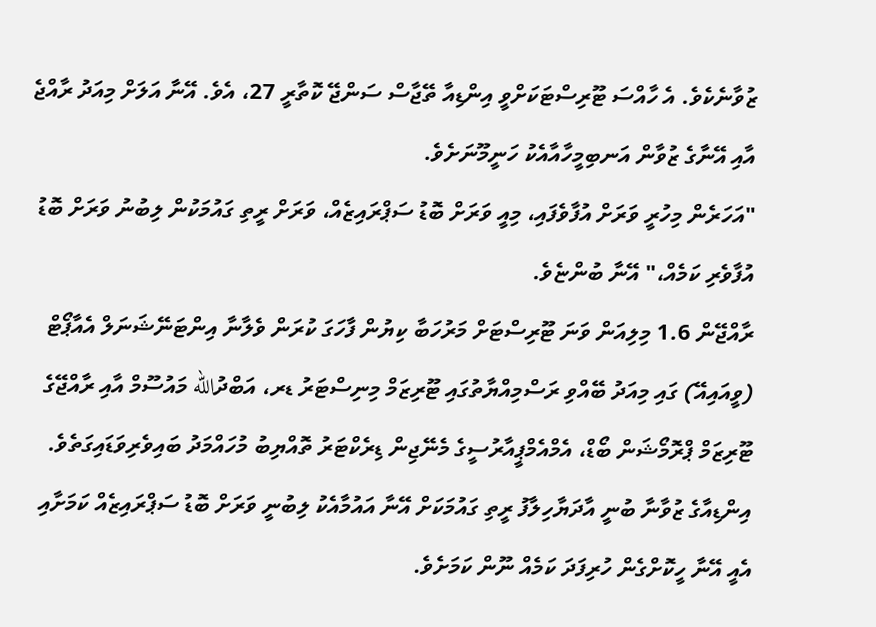ޒުވާނެކެވެ. އެ ހާއްސަ ޓޫރިސްޓަކަށްވީ އިންޑިއާ ތޭޖާސް ސަންޖޭ ކޮތާރީ 27، އެވެ. އޭނާ އަލަށް މިއަދު ރާއްޖެ އާއި އޭނާގެ ޒުވާން އަނބިމީހާއާއެކު ހަނީމޫނަށެވެ.
"އަހަރެން މިހުރީ ވަރަށް އުފާވެފައި، މިއީ ވަރަށް ބޮޑު ސަޕްރައިޒެއް، ވަރަށް ރީތި ގައުމަކުން ލިބުނު ވަރަށް ބޮޑު އުފާވެރި ކަމެއް،" އޭނާ ބުންޏެވެ.
ރާއްޖޭން 1.6 މިލިއަން ވަނަ ޓޫރިސްޓަށް މަރުހަބާ ކިޔުން ފާހަގަ ކުރަން ވެލާނާ އިންޓަނޭޝަނަލް އެއާޕޯޓް (ވީއައިއޭ) ގައި މިއަދު ބޭއްވި ރަސްމިއްޔާތުގައި ޓޫރިޒަމް މިނިސްޓަރު ޑރ، އަބްދުالله މައުސޫމް އާއި ރާއްޖޭގެ ޓޫރިޒަމް ޕްރޮމޯޝަން ބޯޑް، އެމްއެމްޕީއާރުސީގެ މެނޭޖިން ޑިރެކްޓަރު ތޮއްޔިބު މުހައްމަދު ބައިވެރިވަޑައިގަތެވެ.
އިންޑިއާގެ ޒުވާނާ ބުނީ އާދަޔާހިލާފު ރީތި ގައުމަކަށް އޭނާ އައުމާއެކު ލިބުނީ ވަރަށް ބޮޑު ސަޕްރައިޒެއް ކަމަށާއި އެއީ އޭނާ ހީކޮށްގެން ހުރިފަދަ ކަމެއް ނޫން ކަމަށެވެ.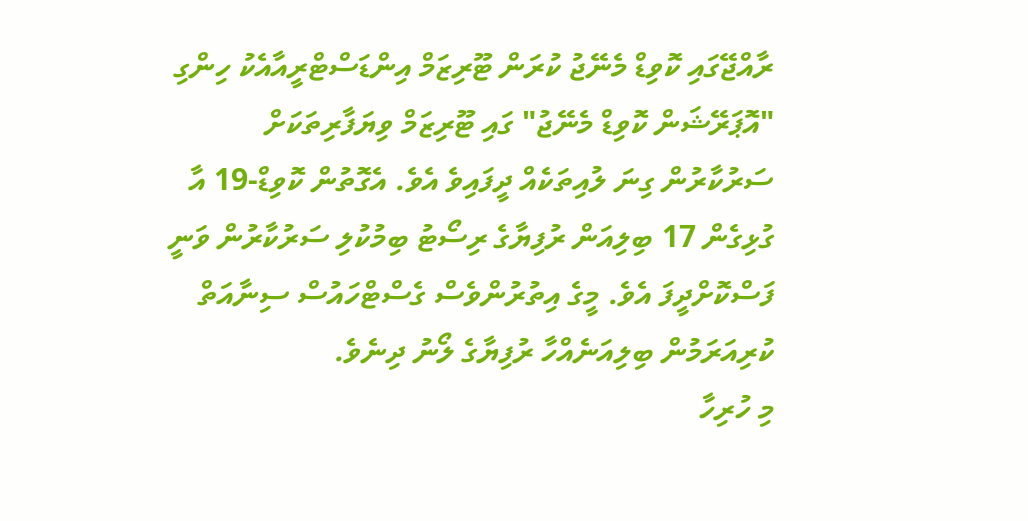ރާއްޖޭގައި ކޮވިޑް މެނޭޖު ކުރަން ޓޫރިޒަމް އިންޑަސްޓްރީއާއެކު ހިންގި "އޮޕަރޭޝަން ކޮވިޑް މެނޭޖު" ގައި ޓޫރިޒަމް ވިޔަފާރިތަކަށް ސަރުކާރުން ގިނަ ލުއިތަކެއް ދީފައިވެ އެވެ. އެގޮތުން ކޮވިޑް-19 އާ ގުޅިގެން 17 ބިލިއަން ރުފިޔާގެ ރިސޯޓު ބިމުކުލި ސަރުކާރުން ވަނީ ފަސްކޮށްދީފަ އެވެ. މީގެ އިތުރުންވެސް ގެސްޓްހައުސް ސިނާއަތް ކުރިއަރަމުން ބިލިއަނެއްހާ ރުފިޔާގެ ލޯނު ދިނެވެ.
މި ހުރިހާ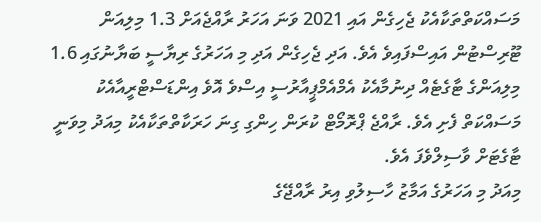މަސައްކަތްތަކާއެކު ޖެހިގެން އައި 2021 ވަނަ އަހަރު ރާއްޖެއަށް 1.3 މިލިއަން ޓޫރިސްޓުން އައިސްފައިވެ އެވެ. އަދި ޖެހިގެން އަދި މި އަހަރުގެ ރިޔާސީ ބަޔާނުގައި 1.6 މިލިއަންގެ ޓާގެޓެއް ދިނުމާއެކު އެމްއެމްޕީއާރުސީ އިސްވެ އޮވެ އިންޑަސްޓްރީއާއެކު މަސައްކަތް ފެށި އެވެ. ރާއްޖެ ޕްރޮމޯޓް ކުރަން ހިންގި ގިނަ ހަރަކާތްތަކާއެކު މިއަދު މިވަނީ ޓާގެޓަށް ވާސިލްވެފަ އެވެ.
މިއަދު މި އަހަރުގެ އަމާޒު ހާސިލުވި އިރު ރާއްޖޭގެ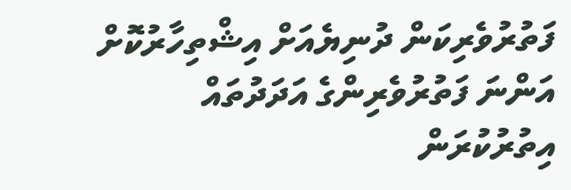ފަތުރުވެރިކަން ދުނިޔެއަށް އިޝްތިހާރުކޮށް އަންނަ ފަތުރުވެރިންގެ އަދަދުތައް އިތުރުކުރަން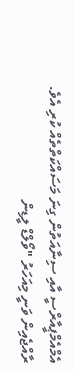އެމްއެމްޕީއާރްސީ އާއި ސިނާއަތުން ގިނަ މަސައްކަތްތެއް ކުރި އެވެ. ރާއްޖެއިން ވަނީ މިއަހަރު "ވޯލްޑް ލީޑިން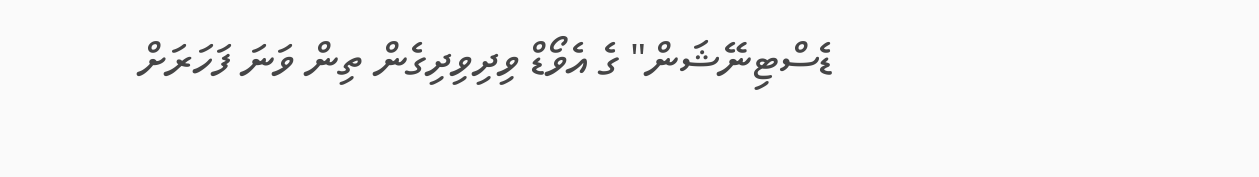ޑެސްޓިނޭޝަން" ގެ އެވޯޑް ވިދިވިދިގެން ތިން ވަނަ ފަހަރަށް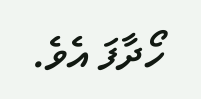ހޯދާފަ އެވެ.